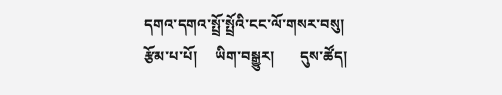དགའ་དགའ་སྤྲོ་སྤྲོའི་ངང་ལོ་གསར་བསུ།
རྩོམ་པ་པོ།     ཡིག་བསྒྱུར།       དུས་ཚོད།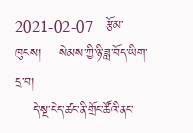2021-02-07   རྩོམ་ཁུངས།    སེམས་ཀྱི་ཉི་ཟླ་བོད་ཡིག་དྲ་བ།
    དེ་སྔ་ངེད་ཚང་ནི་གྲོང་ཚོའི་ནང་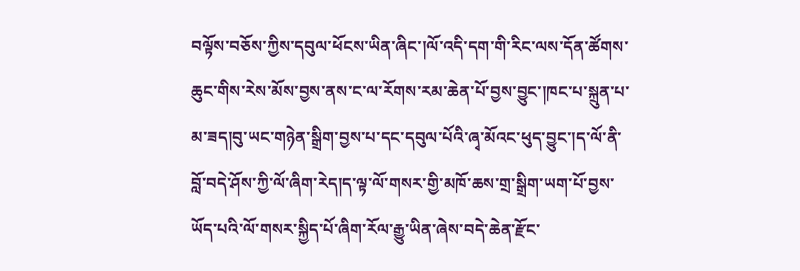བལྟོས་བཅོས་ཀྱིས་དབུལ་ཕོངས་ཡིན་ཞིང་།ལོ་འདི་དག་གི་རིང་ལས་དོན་ཚོགས་ཆུང་གིས་རེས་མོས་བྱས་ནས་ང་ལ་རོགས་རམ་ཆེན་པོ་བྱས་བྱུང་།ཁང་པ་སྐྲུན་པ་མ་ཟད།བུ་ཡང་གཉེན་སྒྲིག་བྱས་པ་དང་དབུལ་པོའི་ཞྭ་མོའང་ཕུད་བྱུང་།ད་ལོ་ནི་བློ་བདེ་ཤོས་ཀྱི་ལོ་ཞིག་རེད།ད་ལྟ་ལོ་གསར་གྱི་མཁོ་ཆས་གྲ་སྒྲིག་ཡག་པོ་བྱས་ཡོད་པའི་ལོ་གསར་སྐྱིད་པོ་ཞིག་རོལ་རྒྱུ་ཡིན་ཞེས་བདེ་ཆེན་རྫོང་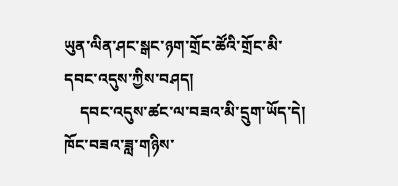ཡུན་ལིན་ཤང་སྒང་ཉག་གྲོང་ཚོའི་གྲོང་མི་དབང་འདུས་ཀྱིས་བཤད།
    དབང་འདུས་ཚང་ལ་བཟའ་མི་དྲུག་ཡོད་དེ། ཁོང་བཟའ་ཟླ་གཉིས་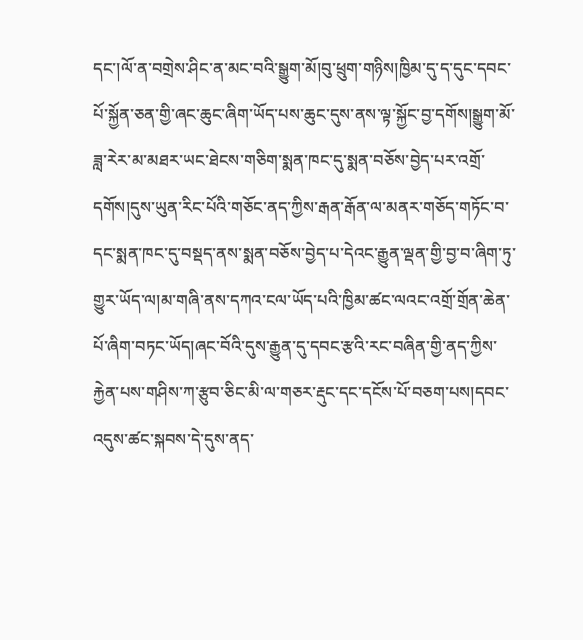དང་།ལོ་ན་བགྲེས་ཤིང་ན་མང་བའི་སྒྱུག་མོ།བུ་ཕྲུག་གཉིས།ཁྱིམ་དུ་ད་དུང་དབང་པོ་སྐྱོན་ཅན་གྱི་ཞང་ཆུང་ཞིག་ཡོད་པས་ཆུང་དུས་ནས་ལྟ་སྐྱོང་བྱ་དགོས།སྒྱུག་མོ་ཟླ་རེར་མ་མཐར་ཡང་ཐེངས་གཅིག་སྨན་ཁང་དུ་སྨན་བཅོས་བྱེད་པར་འགྲོ་དགོས།དུས་ཡུན་རིང་པོའི་གཅོང་ནད་ཀྱིས་རྒན་རྒོན་ལ་མནར་གཅོད་གཏོང་བ་དང་སྨན་ཁང་དུ་བསྡད་ནས་སྨན་བཅོས་བྱེད་པ་དེའང་རྒྱུན་ལྡན་གྱི་བྱ་བ་ཞིག་ཏུ་གྱུར་ཡོད་ལ།མ་གཞི་ནས་དཀའ་ངལ་ཡོད་པའི་ཁྱིམ་ཚང་ལའང་འགྲོ་གྲོན་ཆེན་པོ་ཞིག་བཏང་ཡོད།ཞང་བོའི་དུས་རྒྱུན་དུ་དབང་རྩའི་རང་བཞིན་གྱི་ནད་ཀྱིས་རྐྱེན་པས་གཤིས་ཀ་རྩུབ་ཅིང་མི་ལ་གཅར་རྡུང་དང་དངོས་པོ་བཅག་པས།དབང་འདུས་ཚང་སྐབས་དེ་དུས་ནད་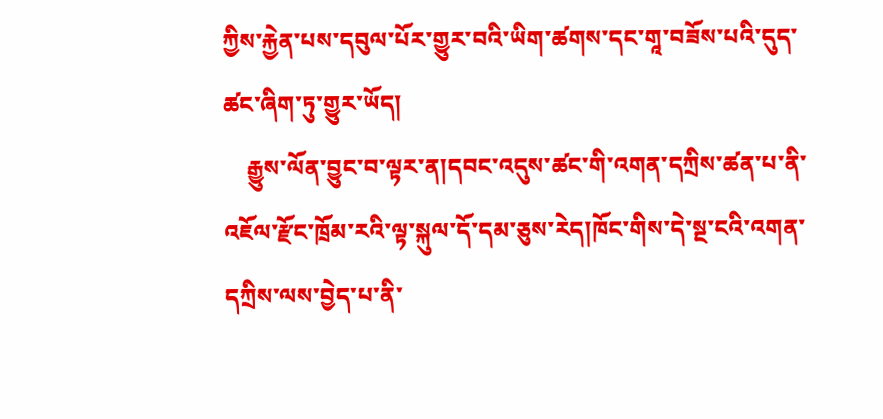ཀྱིས་རྐྱེན་པས་དབུལ་པོར་གྱུར་བའི་ཡིག་ཚགས་དང་གཱ་བཟོས་པའི་དུད་ཚང་ཞིག་ཏུ་གྱུར་ཡོད།
    རྒྱུས་ལོན་བྱུང་བ་ལྟར་ན།དབང་འདུས་ཚང་གི་འགན་དཀྲིས་ཚན་པ་ནི་འཇོལ་རྫོང་ཁྲོམ་རའི་ལྟ་སྐུལ་དོ་དམ་ཅུས་རེད།ཁོང་གིས་དེ་སྔ་ངའི་འགན་དཀྲིས་ལས་བྱེད་པ་ནི་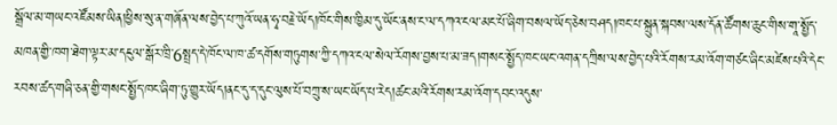སྒྲོལ་མ་གཡང་འཛོམས་ཡིན།ཕྱིས་སུ་ན་གཞོན་ལས་བྱེད་པ་ཀུའོ་ཡན་ཧྭ་བརྗེ་ཡོད།ཁོང་གིས་ཁྱིམ་དུ་ཡོང་ནས་ང་ལ་དཀའ་ངལ་མང་པོ་ཞིག་བསལ་ཡོད་ཅེས་བཤད།ཁང་པ་སྐྲུན་སྐབས་ལས་དོན་ཚོགས་ཆུང་གིས་གཱ་སྤྱོད་མཁན་གྱི་ཁག་ཐེག་ལྟར་མ་དངུལ་སྒོར་ཁྲི་6སྤྲད་དེ་ཁོང་ལ་ཁ་ཚ་དགོས་གཏུགས་ཀྱི་དཀའ་ངལ་སེལ་རོགས་བྱས་པ་མ་ཟད།གསང་སྤྱོད་ཁང་ཡང་འགན་དཀྲིས་ལས་བྱེད་པའི་རོགས་རམ་འོག་གཙང་ཞིང་མཛེས་པའི་དེང་རབས་ཚད་གཞི་ཅན་གྱི་གསང་སྤྱོད་ཁང་ཞིག་ཏུ་གྱུར་ཡོད།ནང་དུ་ད་དུང་ལུས་པོ་བཀྲུ་ས་ཡང་ཡོད་པ་རེད།ཚང་མའི་རོགས་རམ་འོག་དབང་འདུས་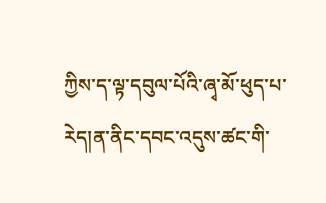ཀྱིས་ད་ལྟ་དབུལ་པོའི་ཞྭ་མོ་ཕུད་པ་རེད།ན་ནིང་དབང་འདུས་ཚང་གི་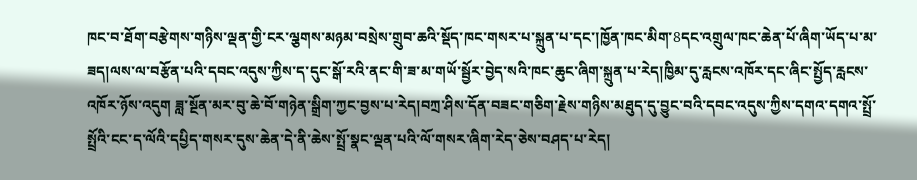ཁང་བ་ཐོག་བརྩེགས་གཉིས་ལྡན་གྱི་ངར་ལྕགས་མཉམ་བསྲེས་གྲུབ་ཆའི་སྡོད་ཁང་གསར་པ་སྐྲུན་པ་དང་།ཁྱོན་ཁང་མིག་8དང་འགྲུལ་ཁང་ཆེན་པོ་ཞིག་ཡོད་པ་མ་ཟད།ལས་ལ་བརྩོན་པའི་དབང་འདུས་ཀྱིས་ད་དུང་སྒོ་རའི་ནང་གི་ཟ་མ་གཡོ་སྦྱོར་བྱེད་སའི་ཁང་ཆུང་ཞིག་སྐྲུན་པ་རེད།ཁྱིམ་དུ་རླངས་འཁོར་དང་ཞིང་སྤྱོད་རླངས་འཁོར་ཉོས་འདུག ཟླ་སྔོན་མར་བུ་ཆེ་བོ་གཉེན་སྒྲིག་ཀྱང་བྱས་པ་རེད།བཀྲ་ཤིས་དོན་བཟང་གཅིག་རྗེས་གཉིས་མཐུད་དུ་བྱུང་བའི་དབང་འདུས་ཀྱིས་དགའ་དགའ་སྤྲོ་སྤྲོའི་ངང་ད་ལོའི་དཔྱིད་གསར་དུས་ཆེན་དེ་ནི་ཆེས་སྤྲོ་སྣང་ལྡན་པའི་ལོ་གསར་ཞིག་རེད་ཅེས་བཤད་པ་རེད།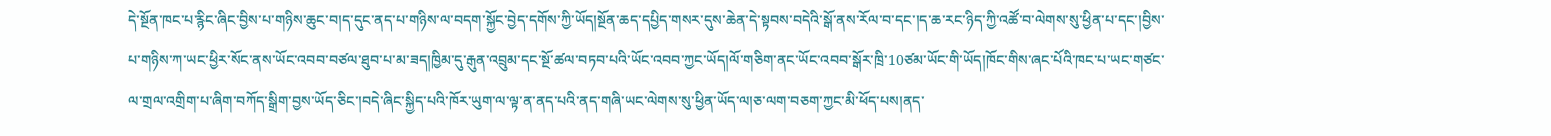དེ་སྔོན་ཁང་པ་རྙིང་ཞིང་བྱིས་པ་གཉིས་ཆུང་བ།ད་དུང་ནད་པ་གཉིས་ལ་བདག་སྐྱོང་བྱེད་དགོས་ཀྱི་ཡོད།སྔོན་ཆད་དཔྱིད་གསར་དུས་ཆེན་དེ་སྟབས་བདེའི་སྒོ་ནས་རོལ་བ་དང་།ད་ཆ་རང་ཉིད་ཀྱི་འཚོ་བ་ལེགས་སུ་ཕྱིན་པ་དང་།བྱིས་པ་གཉིས་ཀ་ཡང་ཕྱིར་སོང་ནས་ཡོང་འབབ་བཙལ་ཐུབ་པ་མ་ཟད།ཁྱིམ་དུ་རྒུན་འབྲུམ་དང་སྔོ་ཚལ་བཏབ་པའི་ཡོང་འབབ་ཀྱང་ཡོད།ལོ་གཅིག་ནང་ཡོང་འབབ་སྒོར་ཁྲི་10ཙམ་ཡོང་གི་ཡོད།ཁོང་གིས་ཞང་པོའི་ཁང་པ་ཡང་གཙང་ལ་གྲལ་འགྲིག་པ་ཞིག་བཀོད་སྒྲིག་བྱས་ཡོད་ཅིང་།བདེ་ཞིང་སྐྱིད་པའི་ཁོར་ཡུག་ལ་ལྟ་ན་ནད་པའི་ནད་གཞི་ཡང་ལེགས་སུ་ཕྱིན་ཡོད་ལ།ཅ་ལག་བཅག་ཀྱང་མི་ཕོད་པས།ནད་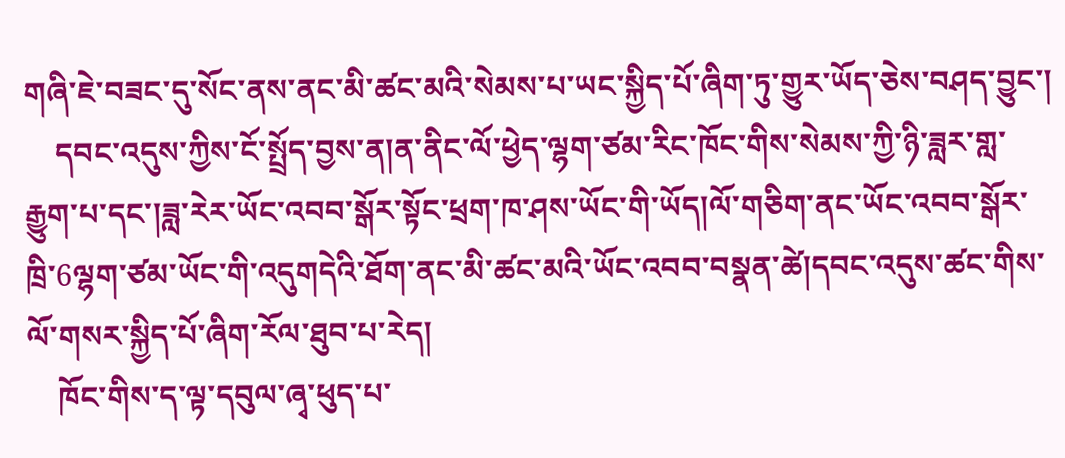གཞི་ཇེ་བཟང་དུ་སོང་ནས་ནང་མི་ཚང་མའི་སེམས་པ་ཡང་སྐྱིད་པོ་ཞིག་ཏུ་གྱུར་ཡོད་ཅེས་བཤད་བྱུང་།
    དབང་འདུས་ཀྱིས་ངོ་སྤྲོད་བྱས་ན།ན་ནིང་ལོ་ཕྱེད་ལྷག་ཙམ་རིང་ཁོང་གིས་སེམས་ཀྱི་ཉི་ཟླར་གླ་རྒྱུག་པ་དང་།ཟླ་རེར་ཡོང་འབབ་སྒོར་སྟོང་ཕྲག་ཁ་ཤས་ཡོང་གི་ཡོད།ལོ་གཅིག་ནང་ཡོང་འབབ་སྒོར་ཁྲི་6ལྷག་ཙམ་ཡོང་གི་འདུགདེའི་ཐོག་ནང་མི་ཚང་མའི་ཡོང་འབབ་བསྣན་ཚེ།དབང་འདུས་ཚང་གིས་ལོ་གསར་སྐྱིད་པོ་ཞིག་རོལ་ཐུབ་པ་རེད།
    ཁོང་གིས་ད་ལྟ་དབུལ་ཞྭ་ཕུད་པ་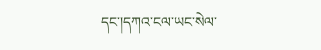དང་།དཀའ་ངལ་ཡང་སེལ་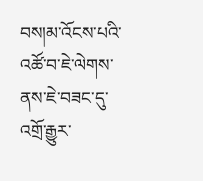བས།མ་འོངས་པའི་འཚོ་བ་ཇེ་ལེགས་ནས་ཇེ་བཟང་དུ་འགྲོ་རྒྱུར་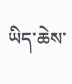ཡིད་ཆེས་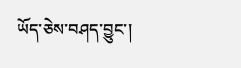ཡོད་ཅེས་བཤད་བྱུང་།